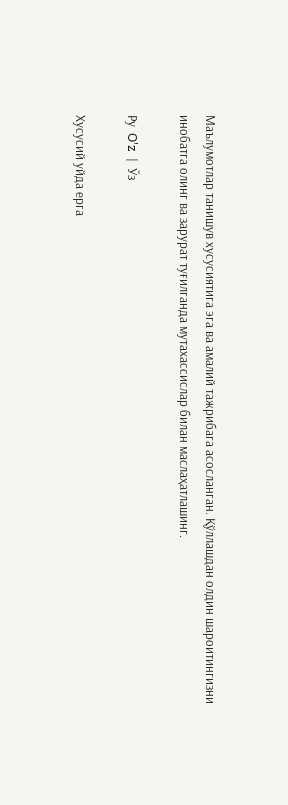Маълумотлар танишув хусусиятига эга ва амалий тажрибага асосланган. Қўллашдан олдин шароитингизни инобатга олинг ва зарурат туғилганда мутахассислар билан маслаҳатлашинг.

Ру  O'z  |  Ўз

Хусусий уйда ерга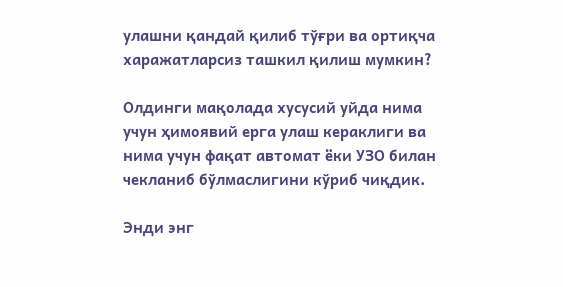улашни қандай қилиб тўғри ва ортиқча харажатларсиз ташкил қилиш мумкин?

Олдинги мақолада хусусий уйда нима учун ҳимоявий ерга улаш кераклиги ва нима учун фақат автомат ёки УЗО билан чекланиб бўлмаслигини кўриб чиқдик.

Энди энг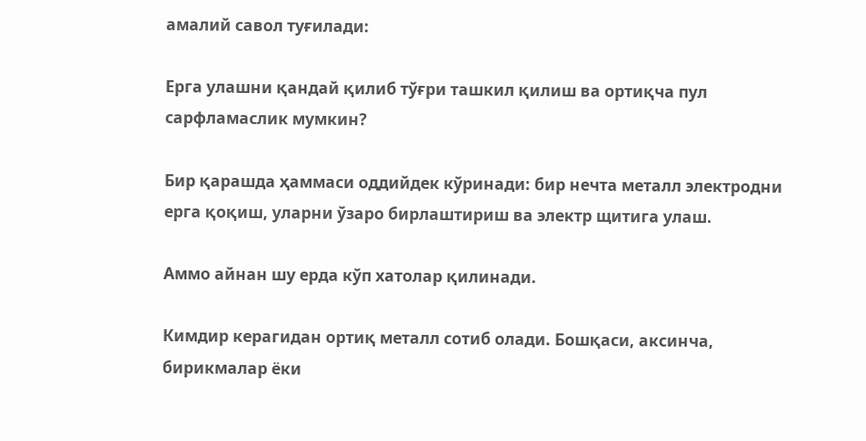амалий савол туғилади:

Ерга улашни қандай қилиб тўғри ташкил қилиш ва ортиқча пул сарфламаслик мумкин?

Бир қарашда ҳаммаси оддийдек кўринади: бир нечта металл электродни ерга қоқиш, уларни ўзаро бирлаштириш ва электр щитига улаш.

Аммо айнан шу ерда кўп хатолар қилинади.

Кимдир керагидан ортиқ металл сотиб олади. Бошқаси, аксинча, бирикмалар ёки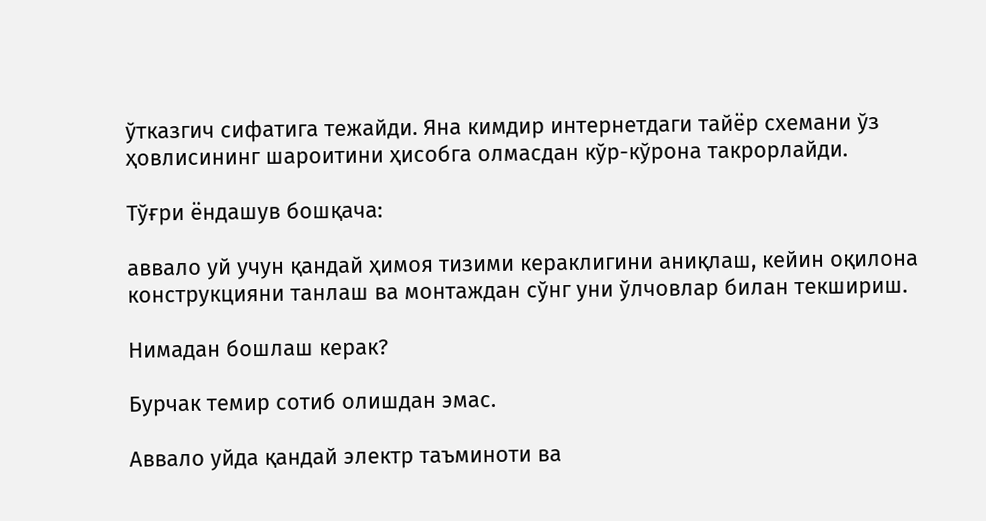ўтказгич сифатига тежайди. Яна кимдир интернетдаги тайёр схемани ўз ҳовлисининг шароитини ҳисобга олмасдан кўр-кўрона такрорлайди.

Тўғри ёндашув бошқача:

аввало уй учун қандай ҳимоя тизими кераклигини аниқлаш, кейин оқилона конструкцияни танлаш ва монтаждан сўнг уни ўлчовлар билан текшириш.

Нимадан бошлаш керак?

Бурчак темир сотиб олишдан эмас.

Аввало уйда қандай электр таъминоти ва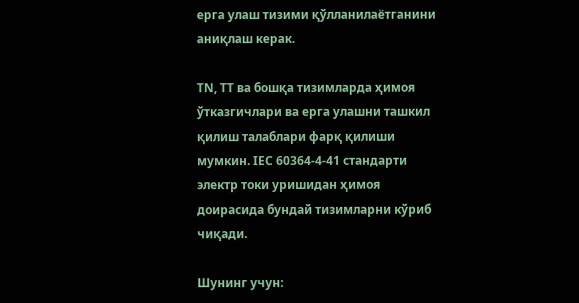ерга улаш тизими қўлланилаётганини аниқлаш керак.

TN, TT ва бошқа тизимларда ҳимоя ўтказгичлари ва ерга улашни ташкил қилиш талаблари фарқ қилиши мумкин. IEC 60364-4-41 стандарти электр токи уришидан ҳимоя доирасида бундай тизимларни кўриб чиқади.

Шунинг учун: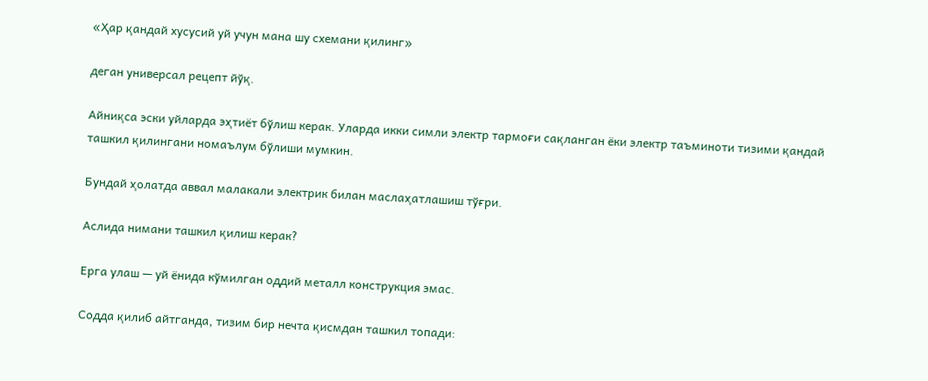«Ҳар қандай хусусий уй учун мана шу схемани қилинг»

деган универсал рецепт йўқ.

Айниқса эски уйларда эҳтиёт бўлиш керак. Уларда икки симли электр тармоғи сақланган ёки электр таъминоти тизими қандай ташкил қилингани номаълум бўлиши мумкин.

Бундай ҳолатда аввал малакали электрик билан маслаҳатлашиш тўғри.

Аслида нимани ташкил қилиш керак?

Ерга улаш — уй ёнида кўмилган оддий металл конструкция эмас.

Содда қилиб айтганда, тизим бир нечта қисмдан ташкил топади: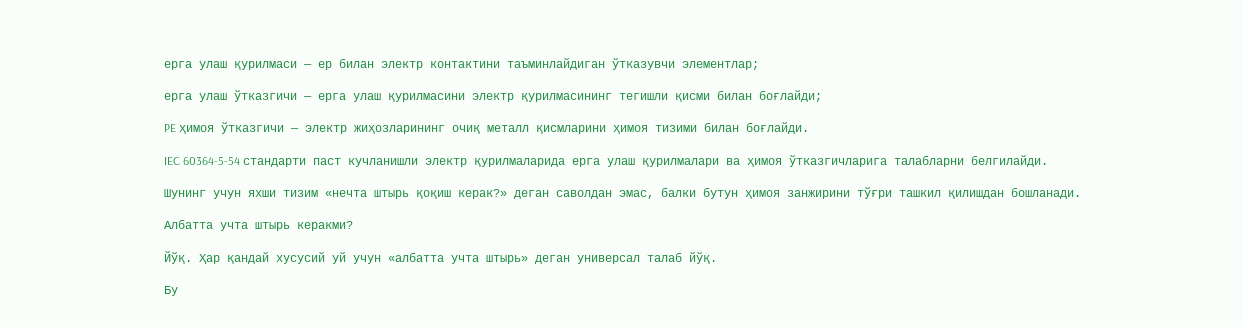ерга улаш қурилмаси — ер билан электр контактини таъминлайдиган ўтказувчи элементлар;

ерга улаш ўтказгичи — ерга улаш қурилмасини электр қурилмасининг тегишли қисми билан боғлайди;

PE ҳимоя ўтказгичи — электр жиҳозларининг очиқ металл қисмларини ҳимоя тизими билан боғлайди.

IEC 60364-5-54 стандарти паст кучланишли электр қурилмаларида ерга улаш қурилмалари ва ҳимоя ўтказгичларига талабларни белгилайди.

Шунинг учун яхши тизим «нечта штырь қоқиш керак?» деган саволдан эмас, балки бутун ҳимоя занжирини тўғри ташкил қилишдан бошланади.

Албатта учта штырь керакми?

Йўқ. Ҳар қандай хусусий уй учун «албатта учта штырь» деган универсал талаб йўқ.

Бу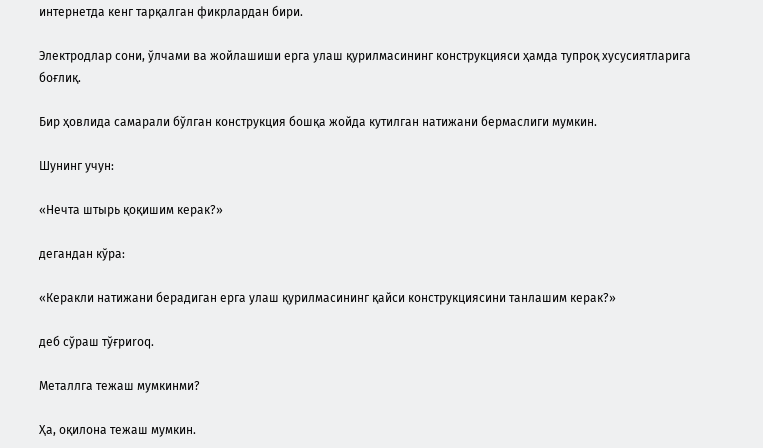интернетда кенг тарқалган фикрлардан бири.

Электродлар сони, ўлчами ва жойлашиши ерга улаш қурилмасининг конструкцияси ҳамда тупроқ хусусиятларига боғлиқ.

Бир ҳовлида самарали бўлган конструкция бошқа жойда кутилган натижани бермаслиги мумкин.

Шунинг учун:

«Нечта штырь қоқишим керак?»

дегандан кўра:

«Керакли натижани берадиган ерга улаш қурилмасининг қайси конструкциясини танлашим керак?»

деб сўраш тўғриroq.

Металлга тежаш мумкинми?

Ҳа, оқилона тежаш мумкин.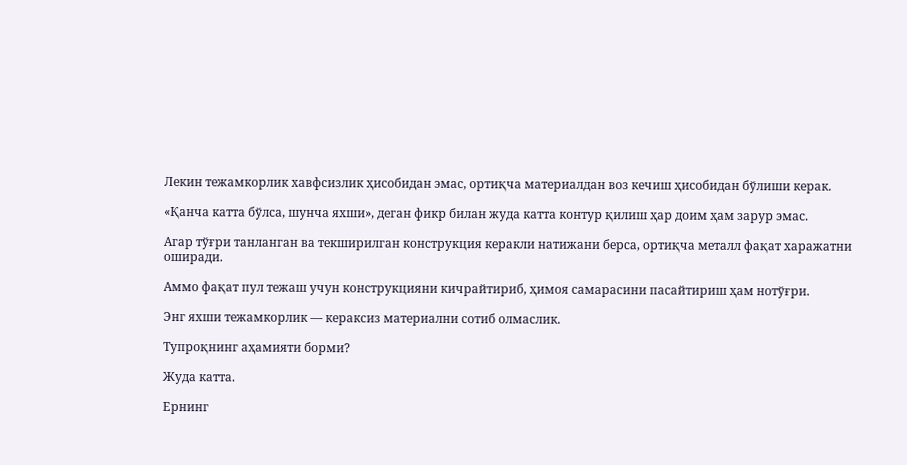Лекин тежамкорлик хавфсизлик ҳисобидан эмас, ортиқча материалдан воз кечиш ҳисобидан бўлиши керак.

«Қанча катта бўлса, шунча яхши», деган фикр билан жуда катта контур қилиш ҳар доим ҳам зарур эмас.

Агар тўғри танланган ва текширилган конструкция керакли натижани берса, ортиқча металл фақат харажатни оширади.

Аммо фақат пул тежаш учун конструкцияни кичрайтириб, ҳимоя самарасини пасайтириш ҳам нотўғри.

Энг яхши тежамкорлик — кераксиз материални сотиб олмаслик.

Тупроқнинг аҳамияти борми?

Жуда катта.

Ернинг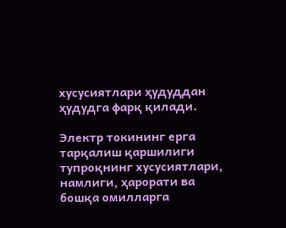хусусиятлари ҳудуддан ҳудудга фарқ қилади.

Электр токининг ерга тарқалиш қаршилиги тупроқнинг хусусиятлари, намлиги, ҳарорати ва бошқа омилларга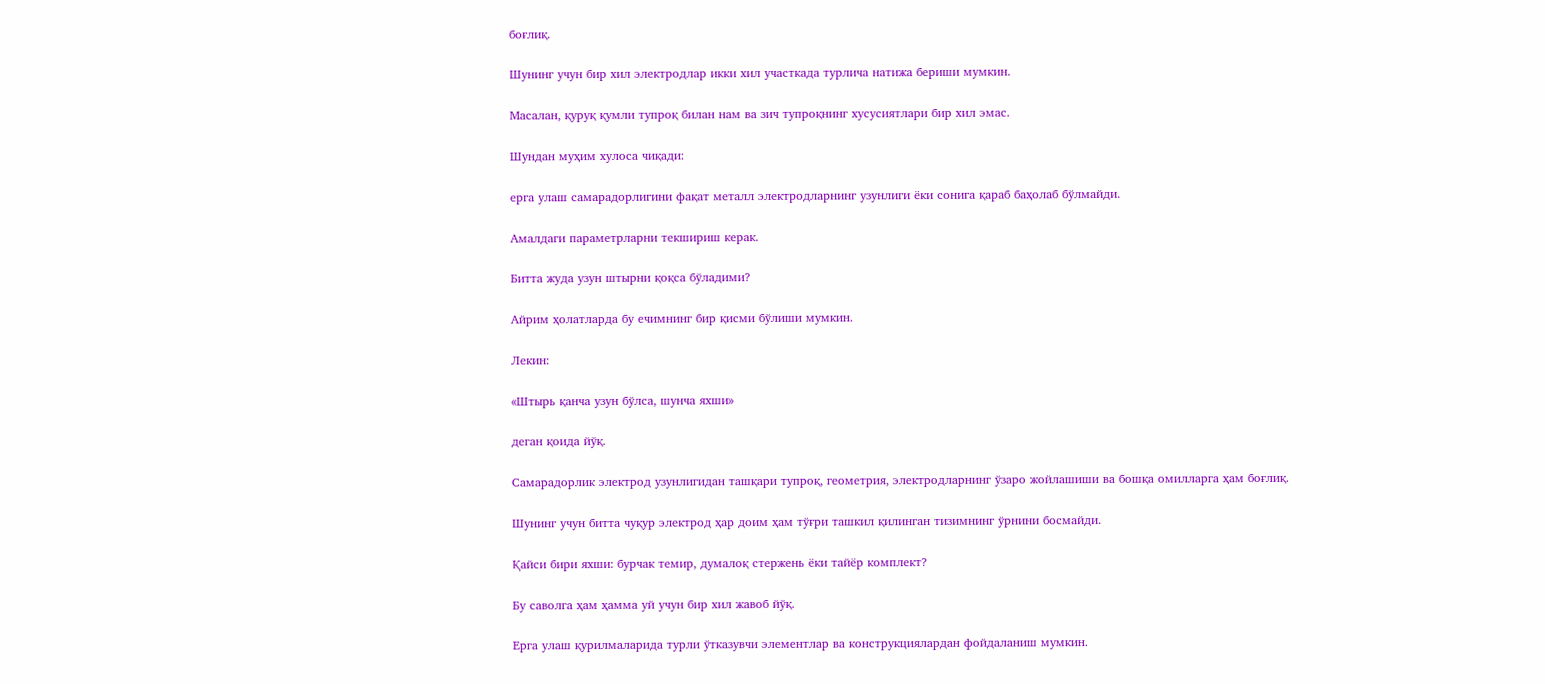боғлиқ.

Шунинг учун бир хил электродлар икки хил участкада турлича натижа бериши мумкин.

Масалан, қуруқ қумли тупроқ билан нам ва зич тупроқнинг хусусиятлари бир хил эмас.

Шундан муҳим хулоса чиқади:

ерга улаш самарадорлигини фақат металл электродларнинг узунлиги ёки сонига қараб баҳолаб бўлмайди.

Амалдаги параметрларни текшириш керак.

Битта жуда узун штырни қоқса бўладими?

Айрим ҳолатларда бу ечимнинг бир қисми бўлиши мумкин.

Лекин:

«Штырь қанча узун бўлса, шунча яхши»

деган қоида йўқ.

Самарадорлик электрод узунлигидан ташқари тупроқ, геометрия, электродларнинг ўзаро жойлашиши ва бошқа омилларга ҳам боғлиқ.

Шунинг учун битта чуқур электрод ҳар доим ҳам тўғри ташкил қилинган тизимнинг ўрнини босмайди.

Қайси бири яхши: бурчак темир, думалоқ стержень ёки тайёр комплект?

Бу саволга ҳам ҳамма уй учун бир хил жавоб йўқ.

Ерга улаш қурилмаларида турли ўтказувчи элементлар ва конструкциялардан фойдаланиш мумкин.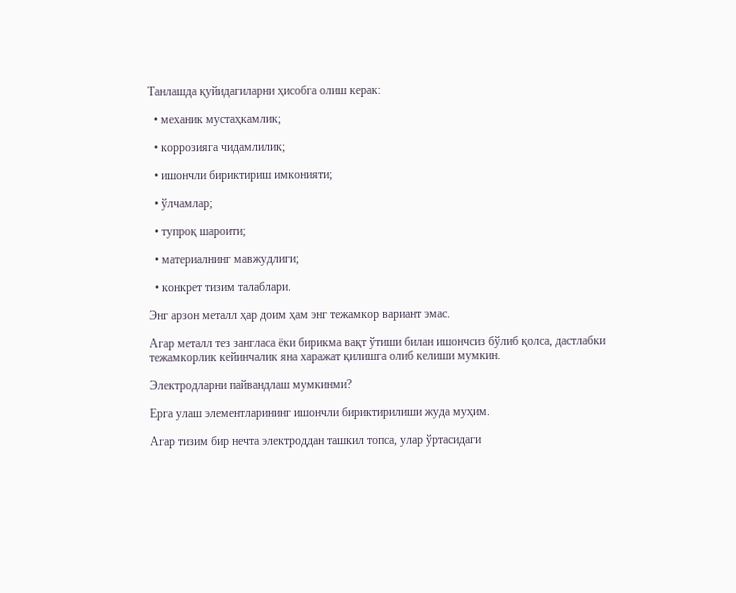Танлашда қуйидагиларни ҳисобга олиш керак:

  • механик мустаҳкамлик;

  • коррозияга чидамлилик;

  • ишончли бириктириш имконияти;

  • ўлчамлар;

  • тупроқ шароити;

  • материалнинг мавжудлиги;

  • конкрет тизим талаблари.

Энг арзон металл ҳар доим ҳам энг тежамкор вариант эмас.

Агар металл тез зангласа ёки бирикма вақт ўтиши билан ишончсиз бўлиб қолса, дастлабки тежамкорлик кейинчалик яна харажат қилишга олиб келиши мумкин.

Электродларни пайвандлаш мумкинми?

Ерга улаш элементларининг ишончли бириктирилиши жуда муҳим.

Агар тизим бир нечта электроддан ташкил топса, улар ўртасидаги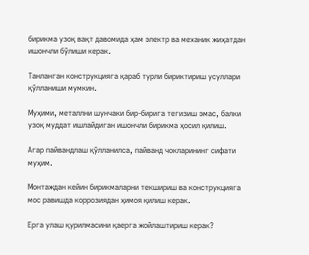бирикма узоқ вақт давомида ҳам электр ва механик жиҳатдан ишончли бўлиши керак.

Танланган конструкцияга қараб турли бириктириш усуллари қўлланиши мумкин.

Муҳими, металлни шунчаки бир-бирига тегизиш эмас, балки узоқ муддат ишлайдиган ишончли бирикма ҳосил қилиш.

Агар пайвандлаш қўлланилса, пайванд чокларининг сифати муҳим.

Монтаждан кейин бирикмаларни текшириш ва конструкцияга мос равишда коррозиядан ҳимоя қилиш керак.

Ерга улаш қурилмасини қаерга жойлаштириш керак?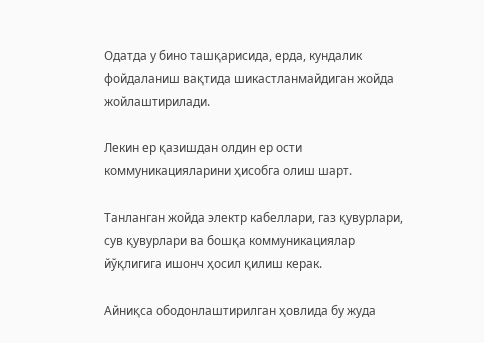Одатда у бино ташқарисида, ерда, кундалик фойдаланиш вақтида шикастланмайдиган жойда жойлаштирилади.

Лекин ер қазишдан олдин ер ости коммуникацияларини ҳисобга олиш шарт.

Танланган жойда электр кабеллари, газ қувурлари, сув қувурлари ва бошқа коммуникациялар йўқлигига ишонч ҳосил қилиш керак.

Айниқса ободонлаштирилган ҳовлида бу жуда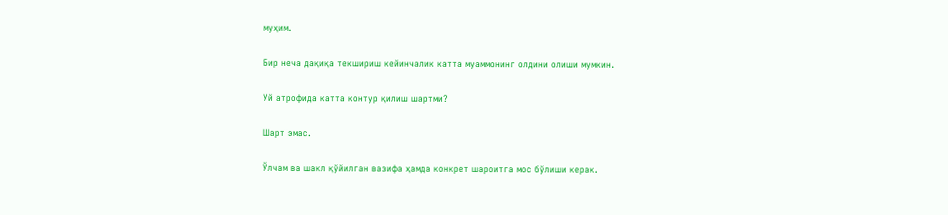муҳим.

Бир неча дақиқа текшириш кейинчалик катта муаммонинг олдини олиши мумкин.

Уй атрофида катта контур қилиш шартми?

Шарт эмас.

Ўлчам ва шакл қўйилган вазифа ҳамда конкрет шароитга мос бўлиши керак.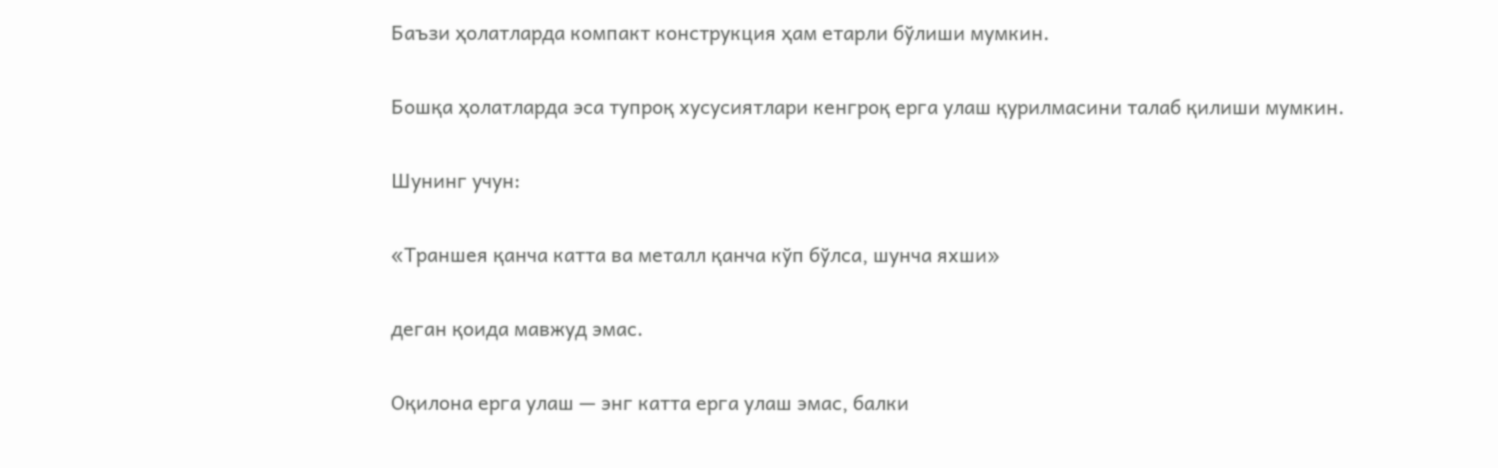Баъзи ҳолатларда компакт конструкция ҳам етарли бўлиши мумкин.

Бошқа ҳолатларда эса тупроқ хусусиятлари кенгроқ ерга улаш қурилмасини талаб қилиши мумкин.

Шунинг учун:

«Траншея қанча катта ва металл қанча кўп бўлса, шунча яхши»

деган қоида мавжуд эмас.

Оқилона ерга улаш — энг катта ерга улаш эмас, балки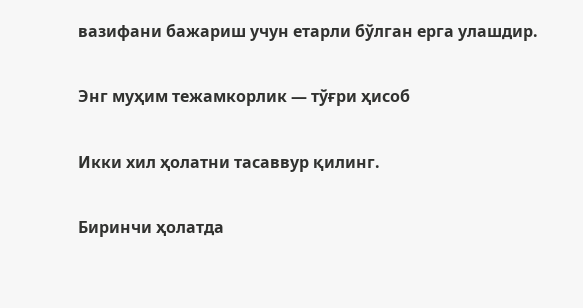вазифани бажариш учун етарли бўлган ерга улашдир.

Энг муҳим тежамкорлик — тўғри ҳисоб

Икки хил ҳолатни тасаввур қилинг.

Биринчи ҳолатда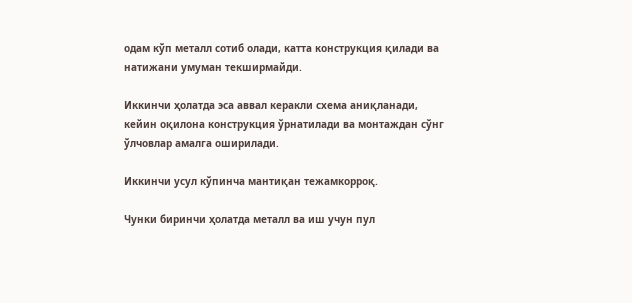одам кўп металл сотиб олади, катта конструкция қилади ва натижани умуман текширмайди.

Иккинчи ҳолатда эса аввал керакли схема аниқланади, кейин оқилона конструкция ўрнатилади ва монтаждан сўнг ўлчовлар амалга оширилади.

Иккинчи усул кўпинча мантиқан тежамкорроқ.

Чунки биринчи ҳолатда металл ва иш учун пул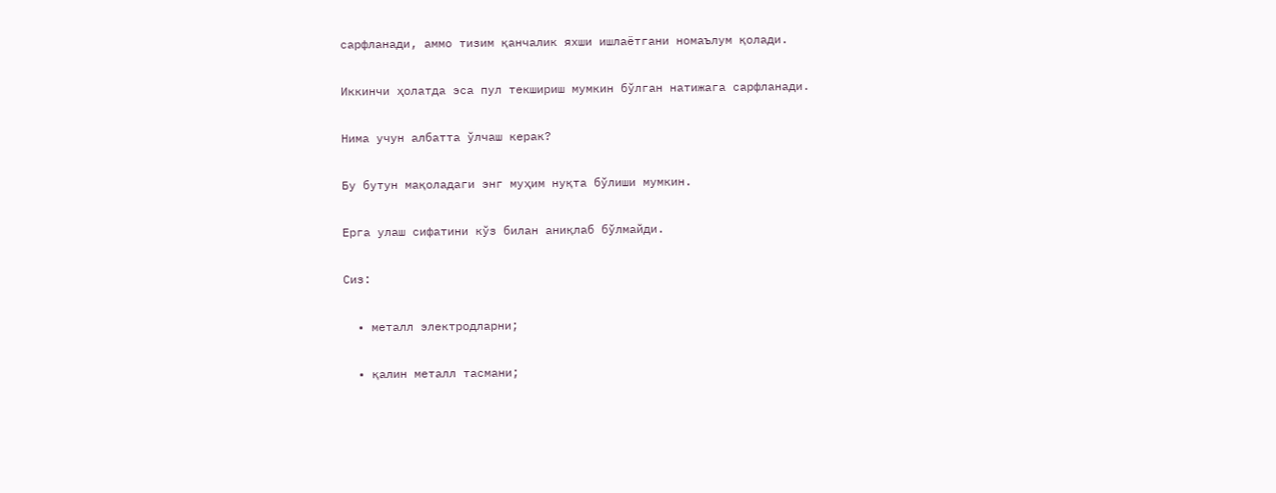сарфланади, аммо тизим қанчалик яхши ишлаётгани номаълум қолади.

Иккинчи ҳолатда эса пул текшириш мумкин бўлган натижага сарфланади.

Нима учун албатта ўлчаш керак?

Бу бутун мақоладаги энг муҳим нуқта бўлиши мумкин.

Ерга улаш сифатини кўз билан аниқлаб бўлмайди.

Сиз:

  • металл электродларни;

  • қалин металл тасмани;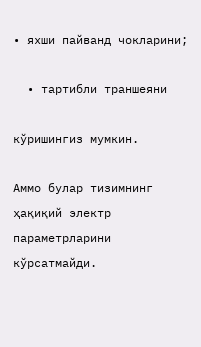• яхши пайванд чокларини;

  • тартибли траншеяни

кўришингиз мумкин.

Аммо булар тизимнинг ҳақиқий электр параметрларини кўрсатмайди.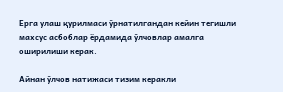Ерга улаш қурилмаси ўрнатилгандан кейин тегишли махсус асбоблар ёрдамида ўлчовлар амалга оширилиши керак.

Айнан ўлчов натижаси тизим керакли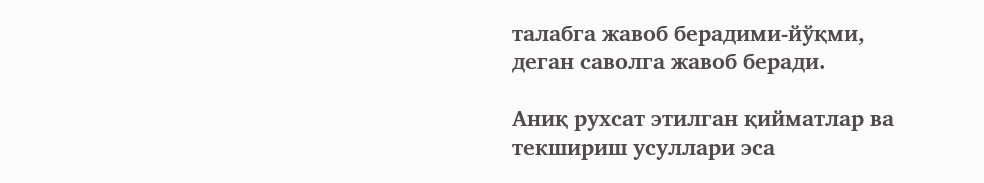талабга жавоб берадими-йўқми, деган саволга жавоб беради.

Аниқ рухсат этилган қийматлар ва текшириш усуллари эса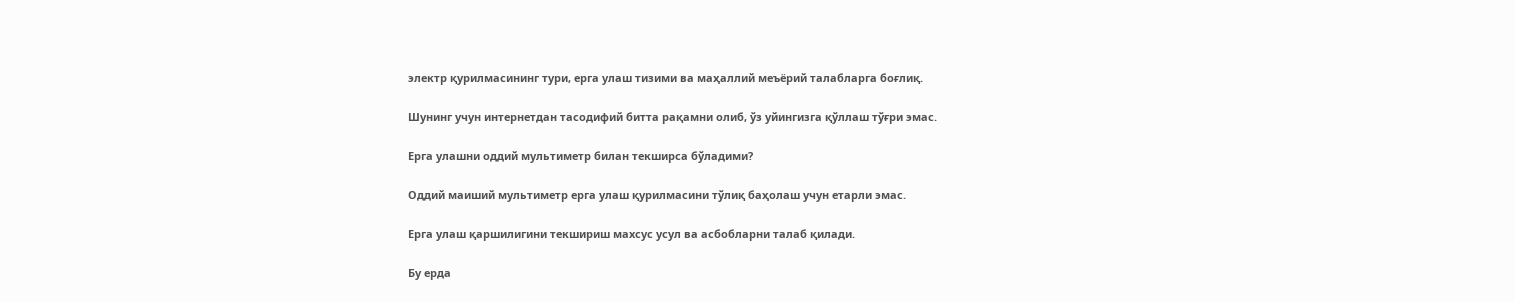электр қурилмасининг тури, ерга улаш тизими ва маҳаллий меъёрий талабларга боғлиқ.

Шунинг учун интернетдан тасодифий битта рақамни олиб, ўз уйингизга қўллаш тўғри эмас.

Ерга улашни оддий мультиметр билан текширса бўладими?

Оддий маиший мультиметр ерга улаш қурилмасини тўлиқ баҳолаш учун етарли эмас.

Ерга улаш қаршилигини текшириш махсус усул ва асбобларни талаб қилади.

Бу ерда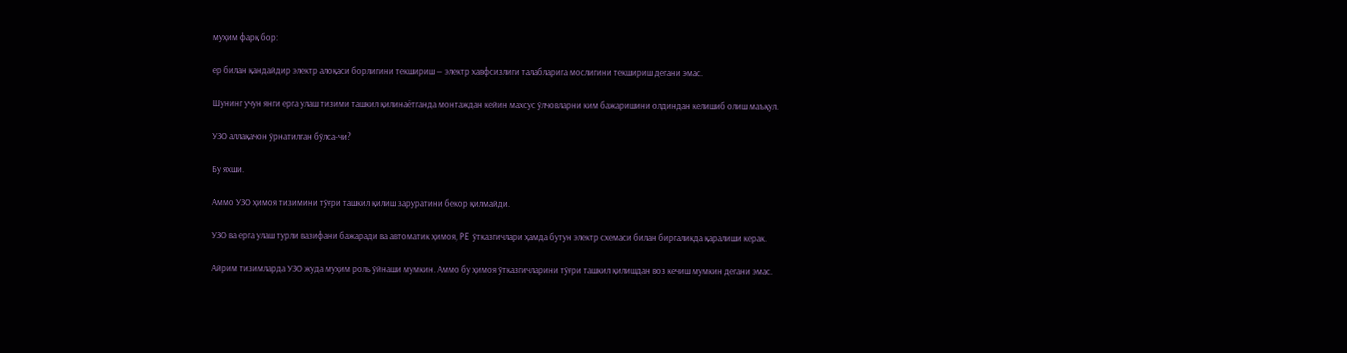муҳим фарқ бор:

ер билан қандайдир электр алоқаси борлигини текшириш — электр хавфсизлиги талабларига мослигини текшириш дегани эмас.

Шунинг учун янги ерга улаш тизими ташкил қилинаётганда монтаждан кейин махсус ўлчовларни ким бажаришини олдиндан келишиб олиш маъқул.

УЗО аллақачон ўрнатилган бўлса-чи?

Бу яхши.

Аммо УЗО ҳимоя тизимини тўғри ташкил қилиш заруратини бекор қилмайди.

УЗО ва ерга улаш турли вазифани бажаради ва автоматик ҳимоя, PE ўтказгичлари ҳамда бутун электр схемаси билан биргаликда қаралиши керак.

Айрим тизимларда УЗО жуда муҳим роль ўйнаши мумкин. Аммо бу ҳимоя ўтказгичларини тўғри ташкил қилишдан воз кечиш мумкин дегани эмас.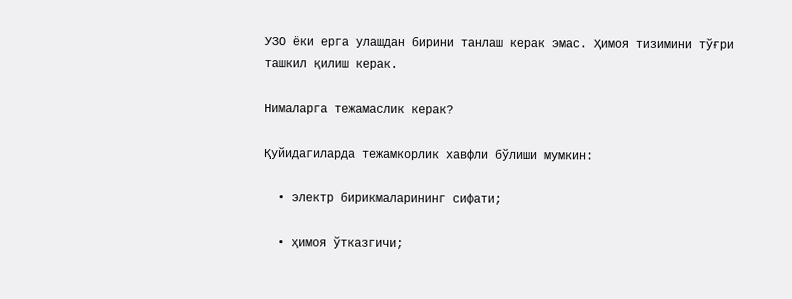УЗО ёки ерга улашдан бирини танлаш керак эмас. Ҳимоя тизимини тўғри ташкил қилиш керак.

Нималарга тежамаслик керак?

Қуйидагиларда тежамкорлик хавфли бўлиши мумкин:

  • электр бирикмаларининг сифати;

  • ҳимоя ўтказгичи;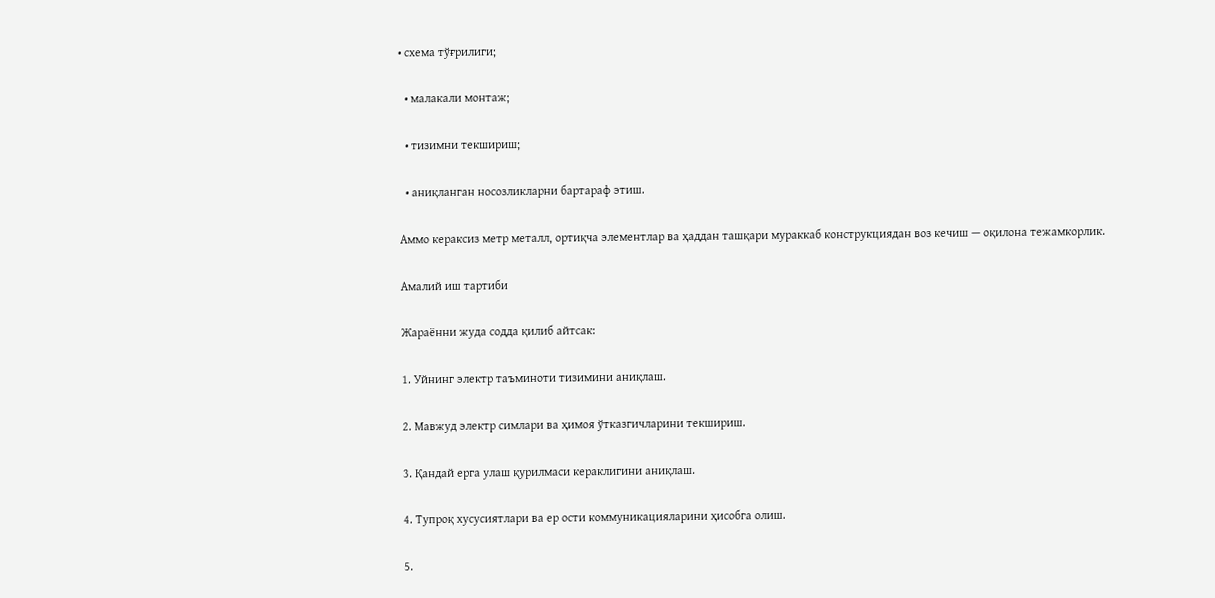• схема тўғрилиги;

  • малакали монтаж;

  • тизимни текшириш;

  • аниқланган носозликларни бартараф этиш.

Аммо кераксиз метр металл, ортиқча элементлар ва ҳаддан ташқари мураккаб конструкциядан воз кечиш — оқилона тежамкорлик.

Амалий иш тартиби

Жараённи жуда содда қилиб айтсак:

1. Уйнинг электр таъминоти тизимини аниқлаш.

2. Мавжуд электр симлари ва ҳимоя ўтказгичларини текшириш.

3. Қандай ерга улаш қурилмаси кераклигини аниқлаш.

4. Тупроқ хусусиятлари ва ер ости коммуникацияларини ҳисобга олиш.

5.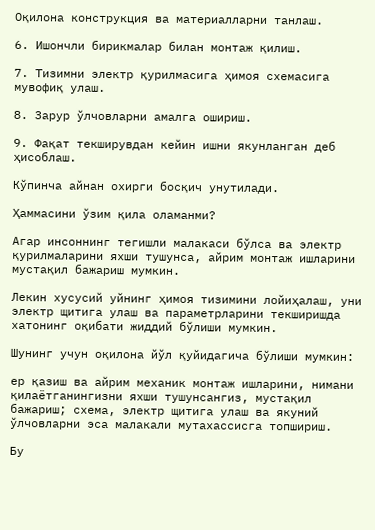Оқилона конструкция ва материалларни танлаш.

6. Ишончли бирикмалар билан монтаж қилиш.

7. Тизимни электр қурилмасига ҳимоя схемасига мувофиқ улаш.

8. Зарур ўлчовларни амалга ошириш.

9. Фақат текширувдан кейин ишни якунланган деб ҳисоблаш.

Кўпинча айнан охирги босқич унутилади.

Ҳаммасини ўзим қила оламанми?

Агар инсоннинг тегишли малакаси бўлса ва электр қурилмаларини яхши тушунса, айрим монтаж ишларини мустақил бажариш мумкин.

Лекин хусусий уйнинг ҳимоя тизимини лойиҳалаш, уни электр щитига улаш ва параметрларини текширишда хатонинг оқибати жиддий бўлиши мумкин.

Шунинг учун оқилона йўл қуйидагича бўлиши мумкин:

ер қазиш ва айрим механик монтаж ишларини, нимани қилаётганингизни яхши тушунсангиз, мустақил бажариш; схема, электр щитига улаш ва якуний ўлчовларни эса малакали мутахассисга топшириш.

Бу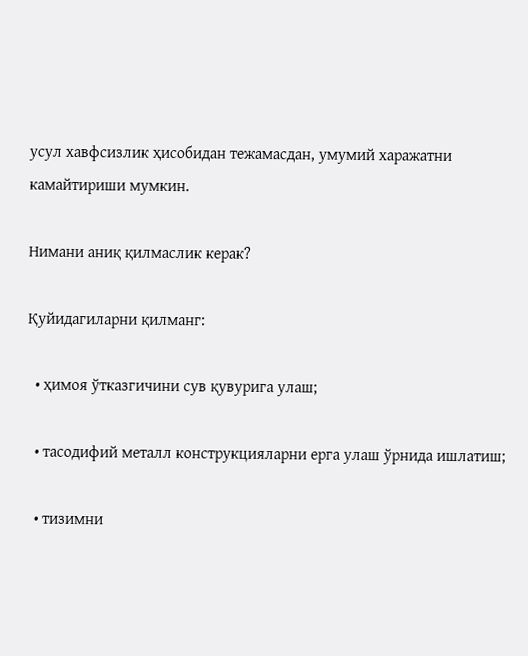усул хавфсизлик ҳисобидан тежамасдан, умумий харажатни камайтириши мумкин.

Нимани аниқ қилмаслик керак?

Қуйидагиларни қилманг:

  • ҳимоя ўтказгичини сув қувурига улаш;

  • тасодифий металл конструкцияларни ерга улаш ўрнида ишлатиш;

  • тизимни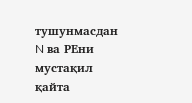тушунмасдан N ва PEни мустақил қайта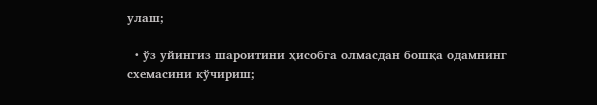улаш;

  • ўз уйингиз шароитини ҳисобга олмасдан бошқа одамнинг схемасини кўчириш;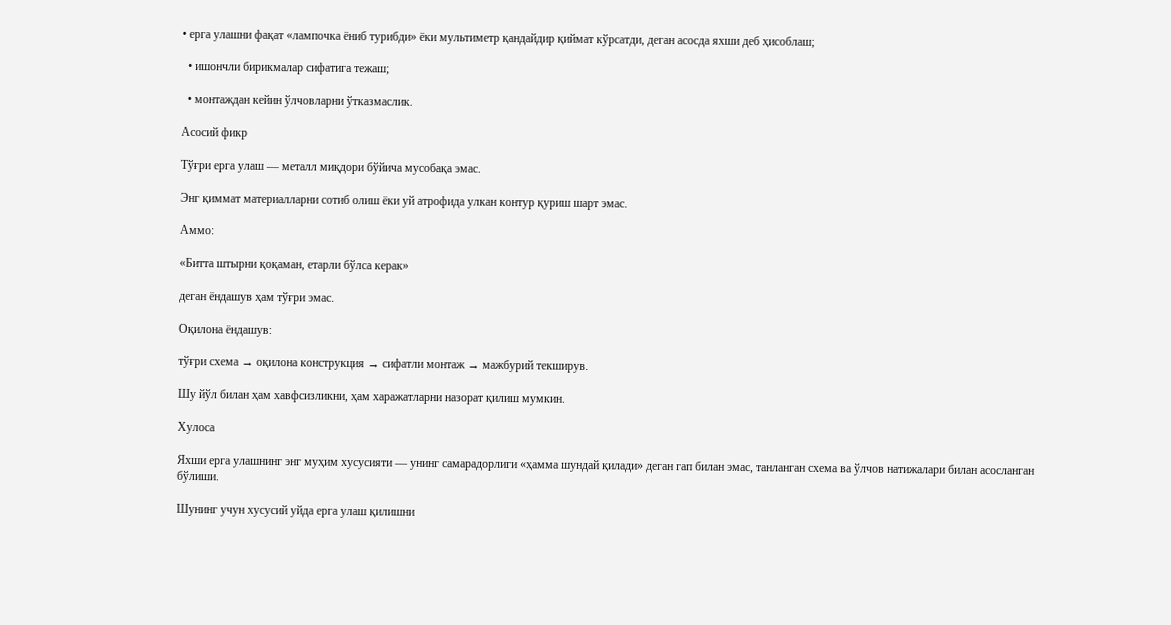• ерга улашни фақат «лампочка ёниб турибди» ёки мультиметр қандайдир қиймат кўрсатди, деган асосда яхши деб ҳисоблаш;

  • ишончли бирикмалар сифатига тежаш;

  • монтаждан кейин ўлчовларни ўтказмаслик.

Асосий фикр

Тўғри ерга улаш — металл миқдори бўйича мусобақа эмас.

Энг қиммат материалларни сотиб олиш ёки уй атрофида улкан контур қуриш шарт эмас.

Аммо:

«Битта штырни қоқаман, етарли бўлса керак»

деган ёндашув ҳам тўғри эмас.

Оқилона ёндашув:

тўғри схема → оқилона конструкция → сифатли монтаж → мажбурий текширув.

Шу йўл билан ҳам хавфсизликни, ҳам харажатларни назорат қилиш мумкин.

Хулоса

Яхши ерга улашнинг энг муҳим хусусияти — унинг самарадорлиги «ҳамма шундай қилади» деган гап билан эмас, танланган схема ва ўлчов натижалари билан асосланган бўлиши.

Шунинг учун хусусий уйда ерга улаш қилишни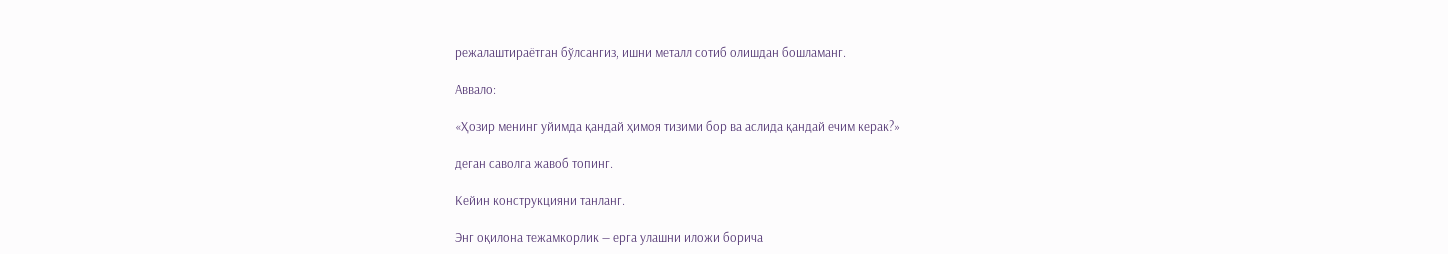режалаштираётган бўлсангиз, ишни металл сотиб олишдан бошламанг.

Аввало:

«Ҳозир менинг уйимда қандай ҳимоя тизими бор ва аслида қандай ечим керак?»

деган саволга жавоб топинг.

Кейин конструкцияни танланг.

Энг оқилона тежамкорлик — ерга улашни иложи борича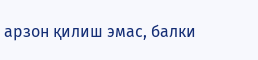арзон қилиш эмас, балки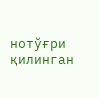нотўғри қилинган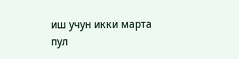иш учун икки марта пул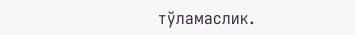тўламаслик.